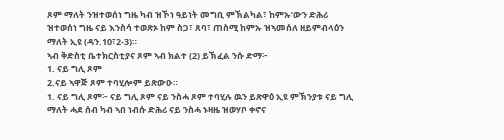ጾም ማለት ንዝተወሰነ ግዜ ካብ ዝኾነ ዓይነት መግቢ ምኽልካል፣ ከምኡ’ውን ድሕሪ ዝተወሰነ ግዜ ናይ እንስሳ ተወጽኦ ከም ስጋ፣ ጸባ፣ ጠስሚ ከምኡ ዝኣመሰለ ዘይምብላዕን ማለት ኢዩ (ዳን.10፣2-3)።
ኣብ ቅድስቲ ቤተክርስቲያና ጾም ኣብ ክልተ (2) ይኽፈል ንሱ ድማ፦
1. ናይ ግሊ ጾም
2.ናይ ኣዋጅ ጾም ተባሂሎም ይጽውዑ።
1. ናይ ግሊ ጾም፦ ናይ ግሊ ጾም ናይ ንስሓ ጾም ተባሂሉ ዉን ይጽዋዕ ኢዩ ምኽንያቱ ናይ ግሊ ማለት ሓደ ሰብ ካብ ኣበ ነብሱ ድሕሪ ናይ ንስሓ ኑዛዜ ዝወሃቦ ቀኖና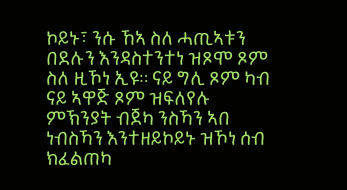ኮይኑ፣ ንሱ ኸኣ ስለ ሓጢኣቱን በደሉን እንዳስተንተነ ዝጾሞ ጾም ስለ ዚኾነ ኢዩ። ናይ ግሊ ጾም ካብ ናይ ኣዋጅ ጾም ዝፍለየሉ ምኽንያት ብጀካ ንስኻን ኣበ ነብስኻን እንተዘይኮይኑ ዝኾነ ሰብ ክፈልጠካ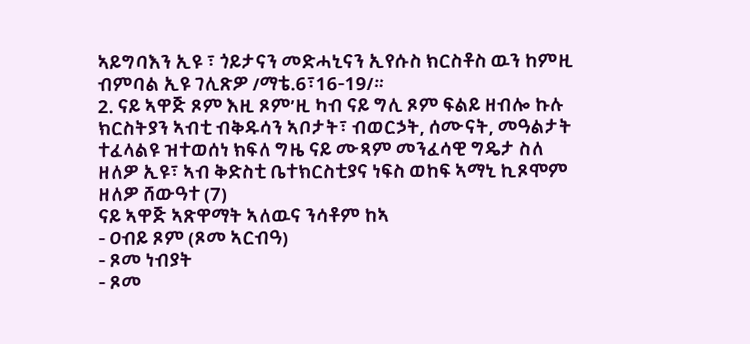ኣይግባእን ኢዩ ፣ ጎይታናን መድሓኒናን ኢየሱስ ክርስቶስ ዉን ከምዚ ብምባል ኢዩ ገሊጽዎ /ማቴ.6፣16-19/።
2. ናይ ኣዋጅ ጾም እዚ ጾም’ዚ ካብ ናይ ግሊ ጾም ፍልይ ዘብሎ ኩሉ ክርስትያን ኣብቲ ብቅዱሳን ኣቦታት፣ ብወርኃት, ሰሙናት, መዓልታት ተፈላልዩ ዝተወሰነ ክፍለ ግዜ ናይ ሙጻም መንፈሳዊ ግዴታ ስለ ዘለዎ ኢዩ፣ ኣብ ቅድስቲ ቤተክርስቲያና ነፍስ ወከፍ ኣማኒ ኪጾሞም ዘለዎ ሸውዓተ (7)
ናይ ኣዋጅ ኣጽዋማት ኣለዉና ንሳቶም ከኣ
- ዐብይ ጾም (ጾመ ኣርብዓ)
- ጾመ ነብያት
- ጾመ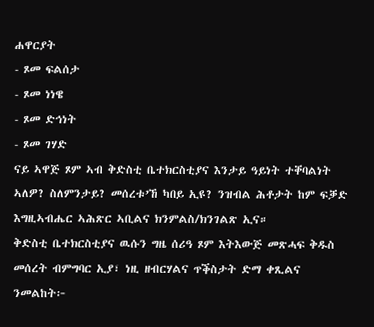ሐዋርያት
- ጾመ ፍልሰታ
- ጾመ ነነዌ
- ጾመ ድኅነት
- ጾመ ገሃድ
ናይ ኣዋጅ ጾም ኣብ ቅድስቲ ቤተክርስቲያና እንታይ ዓይነት ተቐባልነት ኣለዎ? ስለምንታይ? መሰረቱ’ኸ ካበይ ኢዩ? ንዝብል ሕቶታት ከም ፍቓድ እግዚኣብሔር ኣሕጽር ኣቢልና ክንምልስ/ክንገልጽ ኢና።
ቅድስቲ ቤተክርስቲያና ዉሱን ግዜ ሰሪዓ ጾም እትእውጅ መጽሓፍ ቅዱስ መሰረት ብምግባር ኢያ፣ ነዚ ዘብርሃልና ጥቕስታት ድማ ቀጺልና ንመልከት፦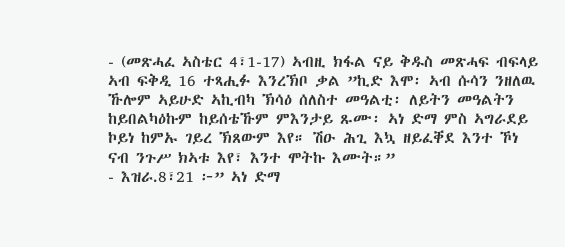- (መጽሓፈ ኣስቴር 4፣1-17) ኣብዚ ክፋል ናይ ቅዱስ መጽሓፍ ብፍላይ ኣብ ፍቅዲ 16 ተጻሒፉ እንረኽቦ ቃል ”ኪድ እሞ፡ ኣብ ሱሳን ንዘለዉ ኹሎም ኣይሁድ ኣኪብካ ኽሳዕ ሰለስተ መዓልቲ፡ ለይትን መዓልትን ከይበልካዕኩም ከይሰቴኹም ምእንታይ ጹሙ፡ ኣነ ድማ ምስ ኣግራደይ ኮይነ ከምኡ ገይረ ኽጸውም እየ። ሽዑ ሕጊ እኳ ዘይፈቐደ እንተ ኾነ ናብ ንጉሥ ክኣቱ እየ፣ እንተ ሞትኩ እሙት።”
- እዝራ.8፣21 ፦” ኣነ ድማ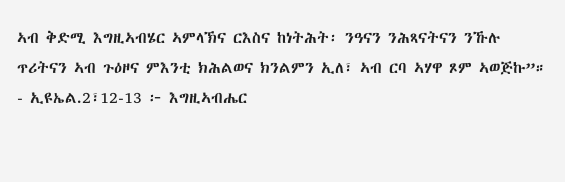ኣብ ቅድሚ እግዚኣብሄር ኣምላኽና ርእስና ከነትሕት፡ ንዓናን ንሕጻናትናን ንኹሉ ጥሪትናን ኣብ ጉዕዞና ምእንቲ ክሕልወና ክንልምን ኢለ፣ ኣብ ርባ ኣሃዋ ጾም ኣወጅኩ”።
- ኢዩኤል.2፣12-13 ፦ እግዚኣብሔር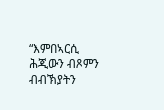“እምበኣርሲ ሕጂውን ብጾምን ብብኽያትን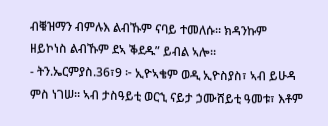ብቑዝማን ብምሉእ ልብኹም ናባይ ተመለሱ። ክዳንኩም ዘይኮነስ ልብኹም ደኣ ቕደዱ” ይብል ኣሎ።
- ትን.ኤርምያስ.36፣9 ፦ ኢዮኣቄም ወዲ ኢዮስያስ፣ ኣብ ይሁዳ ምስ ነገሠ። ኣብ ታስዓይቲ ወርኂ ናይታ ኃሙሸይቲ ዓመቱ፣ እቶም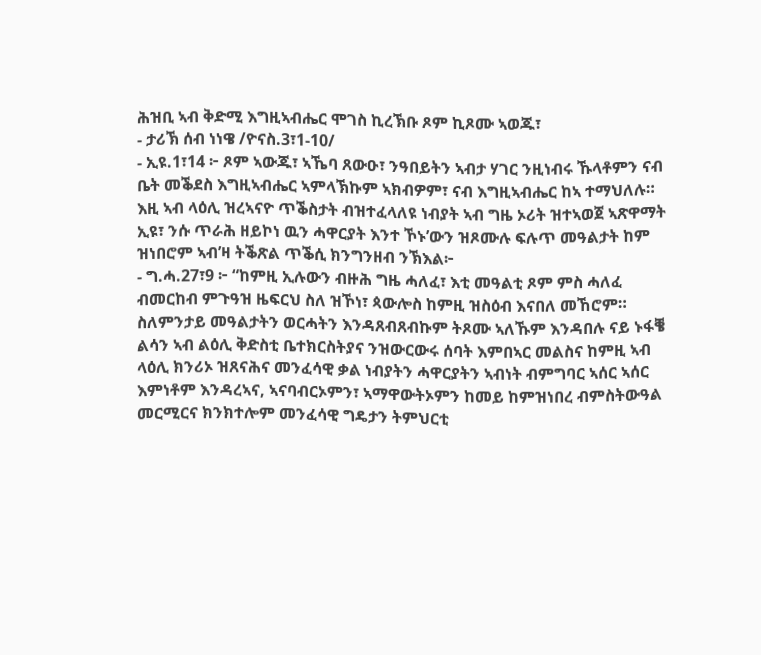ሕዝቢ ኣብ ቅድሚ እግዚኣብሔር ሞገስ ኪረኽቡ ጾም ኪጾሙ ኣወጁ፣
- ታሪኽ ሰብ ነነዌ /ዮናስ.3፣1-10/
- ኢዩ.1፣14 ፦ ጾም ኣውጁ፣ ኣኼባ ጸውዑ፣ ንዓበይትን ኣብታ ሃገር ንዚነብሩ ኹላቶምን ናብ ቤት መቕደስ እግዚኣብሔር ኣምላኽኩም ኣክብዎም፣ ናብ እግዚኣብሔር ከኣ ተማህለሉ።
እዚ ኣብ ላዕሊ ዝረኣናዮ ጥቕስታት ብዝተፈላለዩ ነብያት ኣብ ግዜ ኦሪት ዝተኣወጀ ኣጽዋማት ኢዩ፣ ንሱ ጥራሕ ዘይኮነ ዉን ሓዋርያት እንተ ኾኑ’ውን ዝጾሙሉ ፍሉጥ መዓልታት ከም ዝነበሮም ኣብ’ዛ ትቕጽል ጥቕሲ ክንግንዘብ ንኽእል፦
- ግ.ሓ.27፣9 ፦ “ከምዚ ኢሉውን ብዙሕ ግዜ ሓለፈ፣ እቲ መዓልቲ ጾም ምስ ሓለፈ ብመርከብ ምጉዓዝ ዜፍርህ ስለ ዝኾነ፣ ጳውሎስ ከምዚ ዝስዕብ እናበለ መኸሮም።
ስለምንታይ መዓልታትን ወርሓትን እንዳጸብጸብኩም ትጾሙ ኣለኹም እንዳበሉ ናይ ኑፋቔ ልሳን ኣብ ልዕሊ ቅድስቲ ቤተክርስትያና ንዝውርውሩ ሰባት እምበኣር መልስና ከምዚ ኣብ ላዕሊ ክንሪኦ ዝጸናሕና መንፈሳዊ ቃል ነብያትን ሓዋርያትን ኣብነት ብምግባር ኣሰር ኣሰር እምነቶም እንዳረኣና, ኣናባብርኦምን፣ ኣማዋውትኦምን ከመይ ከምዝነበረ ብምስትውዓል መርሚርና ክንክተሎም መንፈሳዊ ግዴታን ትምህርቲ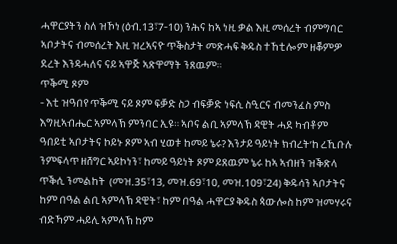ሓዋርያትን ስለ ዝኾነ (ዕብ.13፣7-10) ንሕና ከኣ ነዚ ቃል እዚ መሰረት ብምግባር ኣቦታትና ብመሰረት እዚ ዝረኣናዮ ጥቕስታት መጽሓፍ ቅዱስ ተኸቲሎም ዘቖምዎ ደረት እንዳሓለና ናይ ኣዋጅ ኣጽዋማት ንጸዉም።
ጥቕሚ ጾም
- እቲ ዝዓበየ ጥቕሚ ናይ ጾም ፍቓድ ስጋ ብፍቓድ ነፍሲ ስዒርና ብመንፈስ ምስ እግዚኣብሔር ኣምላኽ ምንባር ኢዩ። ኣቦና ልቢ ኣምላኽ ዳዊት ሓደ ካብቶም ዓበይቲ ኣቦታትና ኮይኑ ጾም ኣብ ሂወቱ ከመይ ኔሩ? እንታይ ዓይነት ክብረት’ከ ረኺቡሉ ንምፍላጥ ዘሸግር ኣይኮነን፣ ከመይ ዓይነት ጾም ይጸዉም ኔሩ ከኣ ኣብዘን ዝቕጽላ ጥቕሲ ንመልከት  (መዝ.35፣13, መዝ.69፣10, መዝ.109፣24) ቅዱሳን ኣቦታትና ከም በዓል ልቢ ኣምላኽ ዳዊት፣ ከም በዓል ሓዋርያ ቅዱስ ጳውሎስ ከም ዝመሃሩና ብድኻም ሓይሊ ኣምላኽ ከም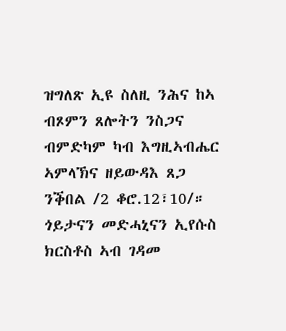ዝግለጽ ኢዩ ስለዚ ንሕና ከኣ ብጾምን ጸሎትን ንስጋና ብምድካም ካብ እግዚኣብሔር ኣምላኽና ዘይውዳእ ጸጋ ንቕበል /2 ቆሮ.12፣10/።
ጎይታናን መድሓኒናን ኢየሱስ ክርስቶስ ኣብ ገዳመ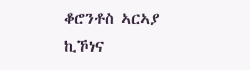ቆሮንቶስ ኣርኣያ ኪኾነና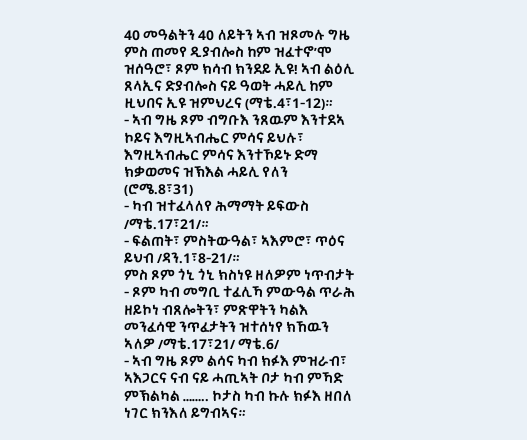40 መዓልትን 40 ለይትን ኣብ ዝጾመሉ ግዜ ምስ ጠመየ ዲያብሎስ ከም ዝፈተኖ’ሞ ዝሰዓሮ፣ ጾም ክሳብ ክንደይ ኢዩ! ኣብ ልዕሊ ጸላኢና ድያብሎስ ናይ ዓወት ሓይሊ ከም ዚህበና ኢዩ ዝምህረና (ማቴ.4፣1-12)።
- ኣብ ግዜ ጾም ብግቡእ ንጸዉም እንተደኣ ኮይና እግዚኣብሔር ምሳና ይህሉ፣ እግዚኣብሔር ምሳና እንተኾይኑ ድማ ክቃወመና ዝኽእል ሓይሊ የለን (ሮሜ.8፣31)
- ካብ ዝተፈላለየ ሕማማት ይፍውስ /ማቴ.17፣21/።
- ፍልጠት፣ ምስትውዓል፣ ኣእምሮ፣ ጥዕና ይህብ /ዳን.1፣8-21/።
ምስ ጾም ጎኒ ጎኒ ክስነዩ ዘለዎም ነጥብታት
- ጾም ካብ መግቢ ተፈሊኻ ምውዓል ጥራሕ ዘይኮነ ብጸሎትን፣ ምጽዋትን ካልእ መንፈሳዊ ንጥፈታትን ዝተሰነየ ክኸዉን ኣለዎ /ማቴ.17፣21/ ማቴ.6/
- ኣብ ግዜ ጾም ልሳና ካብ ክፉእ ምዝራብ፣ ኣእጋርና ናብ ናይ ሓጢኣት ቦታ ካብ ምኻድ ምኽልካል …….. ኮታስ ካብ ኩሉ ክፉእ ዘበለ ነገር ክንእለ ይግብኣና።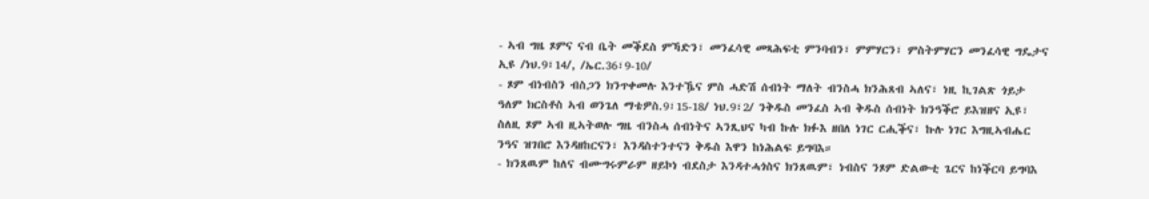- ኣብ ግዜ ጾምና ናብ ቤት መቕደስ ምኻድን፣ መንፈሳዊ መጻሕፍቲ ምንባብን፣ ምምሃርን፣ ምስትምሃርን መንፈሳዊ ግዴታና ኢዩ /ነህ.9፣14/, /ኤር.36፣9-10/
- ጾም ብነብስን ብስጋን ክንጥቀመሉ እንተዄና ምስ ሓድሽ ሰብነት ማለት ብንስሓ ክንሕጸብ ኣለና፣ ነዚ ኪገልጽ ጎይታ ዓለም ክርስቶስ ኣብ ወንጌለ ማቴዎስ.9፣15-18/ ነህ.9፣2/ ንቅዱስ መንፈስ ኣብ ቅዱስ ሰብነት ክንዓቕሮ ይእዝዘና ኢዩ፣ ስለዚ ጾም ኣብ ዚኣትወሉ ግዜ ብንስሓ ሰብነትና ኣንጺህና ካብ ኩሉ ክፉእ ዘበለ ነገር ርሒቕና፣ ኩሉ ነገር እግዚኣብሔር ንዓና ዝገበሮ እንዳዘከርናን፣ እንዳስተንተናን ቅዱስ እዋን ከነሕልፍ ይግባእ።
- ክንጸዉም ከለና ብሙግሩምራም ዘይኮነ ብደስታ እንዳተሓጎስና ክንጸዉም፣ ነብስና ንጾም ድልውቲ ጌርና ከነቕርባ ይግባእ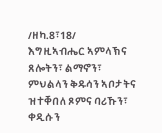/ዘካ.8፣18/
እግዚኣብሔር ኣምላኽና ጸሎትን፣ ልማኖን፣ ምህልላን ቅዱሳን ኣቦታትና ዝተቐበለ ጾምና ባሪኹን፣ ቀዲሱን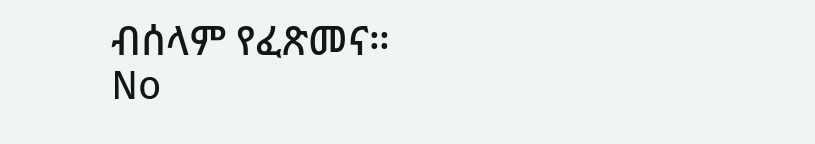ብሰላም የፈጽመና።
No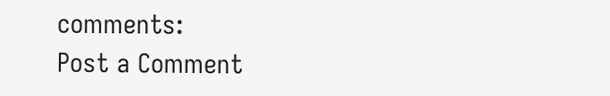comments:
Post a Comment